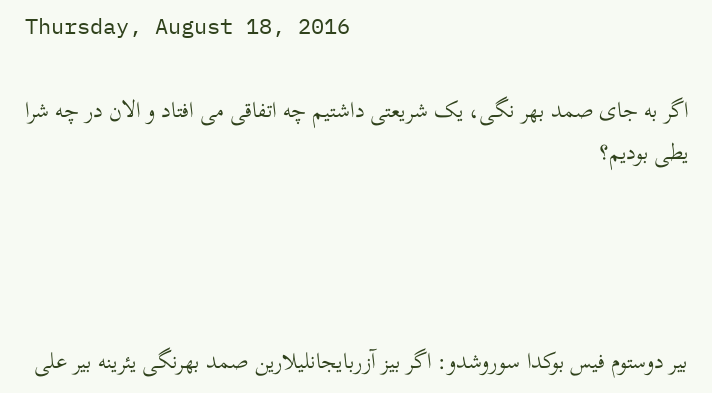Thursday, August 18, 2016

اگر به جای صمد بهر نگی، یک شریعتی داشتیم چه اتفاقی می افتاد و الان در چه شرا یطی بودیم؟




بیر دوستوم فیس بوکدا سوروشدو: اگر بیز آزربایجانلیلارین صمد بهرنگی یئرینه بیر علی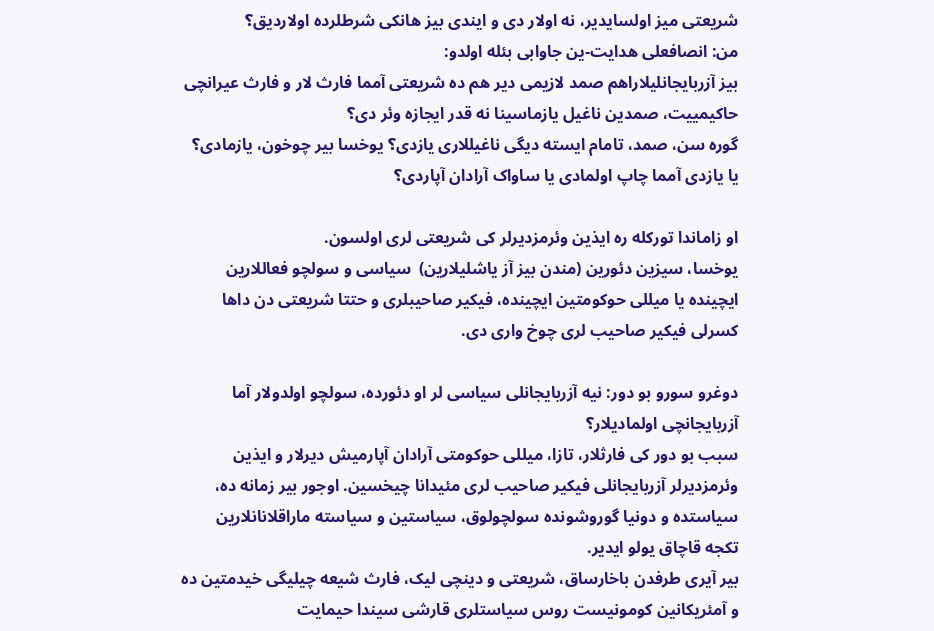شریعتی میز اولسایدیر، نه اولار دی و ایندی بیز هانکی شرطلرده اولاردیق؟
من: انصافعلی هدایت-ین جاوابی بئله اولدو:
بیز آزربایجانلیلاراهم صمد لازیمی دیر هم ده شریعتی آمما فارث لار و فارث عیرانچی حاکیمییت، صمدین ناغیل یازماسینا نه قدر ایجازه وئر دی؟
گوره سن، صمد، تامام ایسته دیگی ناغیللاری یازدی؟ یوخسا بیر چوخون، یازمادی؟
یا یازدی آمما چاپ اولمادی یا ساواک آرادان آپاردی؟

او زاماندا تورکله ره ایذین وئرمزدیرلر کی شریعتی لری اولسون.
یوخسا، سیزین دئورین (مندن بیز آز یاشلیلارین)  سیاسی و سولچو فعاللارین ایچینده یا میللی حوکومتین ایچینده، فیکیر صاحیبلری و حتتا شریعتی دن داها کسرلی فیکیر صاحیب لری چوخ واری دی.

دوغرو سورو بو دور: نیه آزربایجانلی سیاسی لر او دئورده، سولچو اولدولار آما آزربایجانچی اولمادیلار؟
سبب بو دور کی فارثلار، تازا، میللی حوکومتی آرادان آپارمیش دیرلار و ایذین وئرمزدیرلر آزربایجانلی فیکیر صاحیب لری مئیدانا چیخسین. اوجور بیر زمانه ده، سیاستده و دونیا گوروشونده سولچولوق، سیاستین و سیاسته ماراقلانانلارین تکجه قاچاق یولو ایدیر.
بیر آیری طرفدن باخارساق، شریعتی و دینچی لیک، فارث شیعه چیلیگی خیدمتین ده و آمئریکانین کومونیست روس سیاستلری قارشی سیندا حیمایت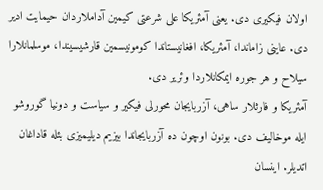اولان فیکیری دی. یعنی آمئریکا علی شرعتی کیمین آداملاردان حیمایت ادیر دی. عاینی زاماندا، آمئریکا، افغانیستاندا کومونیسمین قارشیسیندا، موسلمانلارا سیلاح و هر جوره ایمکانلاردا وئریر دی.
آمئریکا و فارثلار ساهی، آزربایجان محورلی فیکیر و سیاست و دونیا گوروشو ایله موخالیف دی. بونون اوچون ده آزربایجاندا بیزیم دیلیمیزی بئله قاداغان اتدیلر. اینسان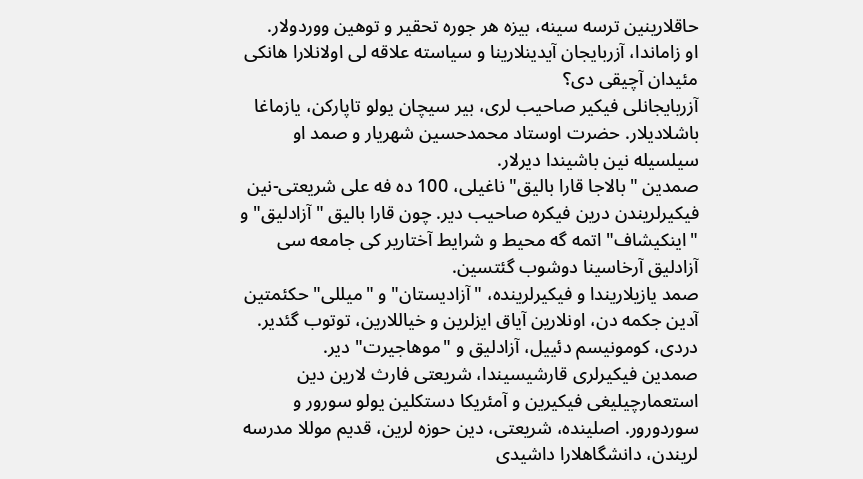حاقلارینین ترسه سینه، بیزه هر جوره تحقیر و توهین ووردولار.
او زاماندا، آزربایجان آیدینلارینا و سیاسته علاقه لی اولانلارا هانکی مئیدان آچیقی دی؟
آزربایجانلی فیکیر صاحیب لری، بیر سیچان یولو تاپارکن، یازماغا باشلادیلار. حضرت اوستاد محمدحسین شهریار و صمد او سیلسیله نین باشیندا دیرلار.
صمدین "بالاجا قارا بالیق" ناغیلی، 100 ده فه علی شریعتی-نین فیکیرلریندن درین فیکره صاحیب دیر. چون قارا بالیق "آزادلیق" و "اینکیشاف" اتمه گه محیط و شرایط آختاریر کی جامعه سی آزادلیق آرخاسینا دوشوب گئتسین.
صمد یازیلاریندا و فیکیرلرینده، "آزادیستان" و "میللی" حکئمتین آدین جکمه دن، اونلارین آیاق ایزلرین و خیاللارین، توتوب گئدیر. دردی، کومونیسم دئییل، آزادلیق و "موهاجیرت" دیر.
صمدین فیکیرلری قارشیسیندا، شریعتی فارث لارین دین استعمارچیلیغی فیکیرین و آمئریکا دستکلین یولو سورور و سوردورور. اصلینده، شریعتی، دین حوزه لرین، قدیم موللا مدرسه لریندن، دانشگاهلارا داشیدی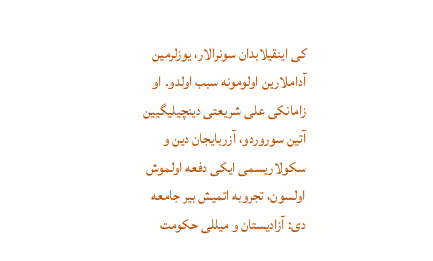کی اینقیلابدان سونرالار، یوزلرمین آداملارین اولومونه سبب اولدو. او زامانکی علی شریعتی دینچیلیگیین آتین سوروردو، آزربایجان دین و سکولاریسمی ایکی دفعه اولموش اولسون، تجروبه اتمیش بیر جامعه دی: آزادیستان و میللی حکومت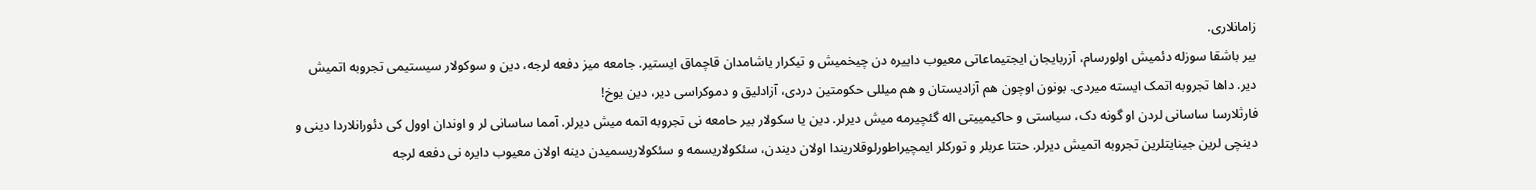زامانلاری.
بیر باشقا سوزله دئمیش اولورسام، آزربایجان ایجتیماعاتی معیوب داییره دن چیخمیش و تیکرار یاشامدان قاچماق ایستیر. جامعه میز دفعه لرجه، دین و سوکولار سیستیمی تجروبه اتمیش دیر. داها تجروبه اتمک ایسته میردی. بونون اوچون هم آزادیستان و هم میللی حکومتین دردی، آزادلیق و دموکراسی دیر، دین یوخ!
فارثلارسا ساسانی لردن او گونه دک، سیاستی و حاکیمییتی اله گئچیرمه میش دیرلر. دین یا سکولار بیر حامعه نی تجروبه اتمه میش دیرلر. آمما ساسانی لر و اوندان اوول کی دئورانلاردا دینی و دینچی لرین جینایتلرین تجروبه اتمیش دیرلر. حتتا عربلر و تورکلر ایمچیراطورلوقلاریندا اولان دیندن، سئکولاریسمه و سئکولاریسمیدن دینه اولان معیوب دایره نی دفعه لرجه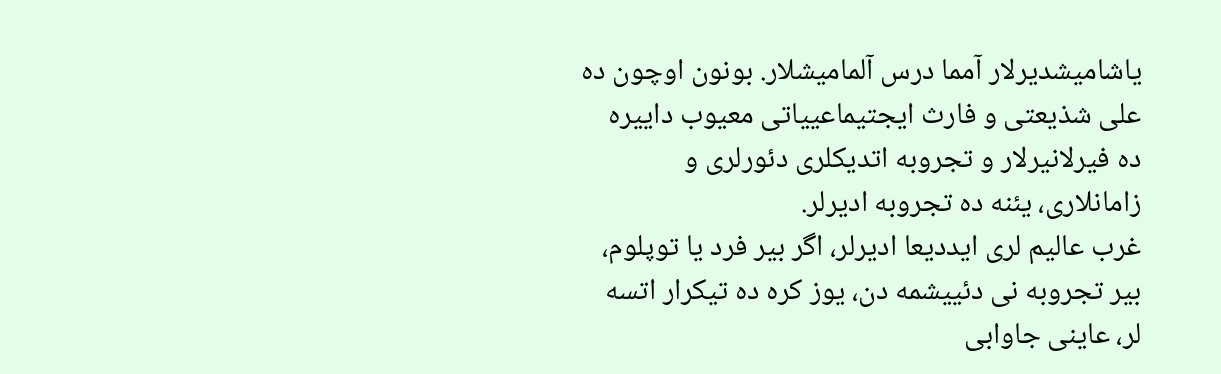یاشامیشدیرلار آمما درس آلمامیشلار. بونون اوچون ده علی شذیعتی و فارث ایجتیماعییاتی معیوب داییره ده فیرلانیرلار و تجروبه اتدیکلری دئورلری و زامانلاری، یئنه ده تجروبه ادیرلر.
غرب عالیم لری ایددیعا ادیرلر، اگر بیر فرد یا توپلوم، بیر تجروبه نی دئییشمه دن، یوز کره ده تیکرار اتسه لر، عاینی جاوابی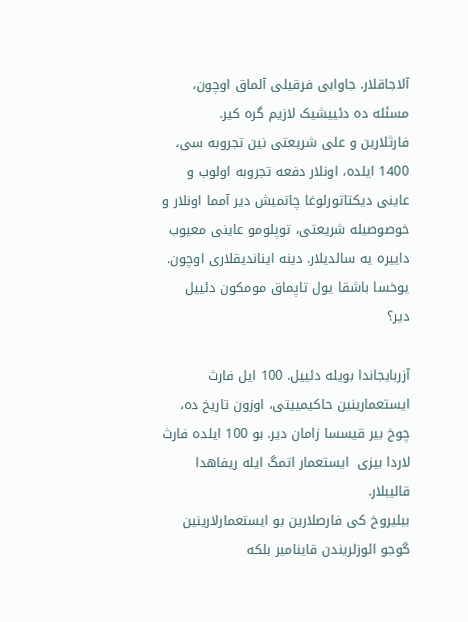آلاجاقلار. جاوابی فرقیلی آلماق اوچون،  مسئله ده دئییشیک لازیم گره کیر.
فارثلارین و علی شریعتی نین تجروبه سی، 1400 ایلده، اونلار دفعه تجروبه اولوب و عاینی دیکتاتورلوغا چاتمیش دیر آمما اونلار و خوصوصیله شریعتی، توپلومو عاینی معیوب داییره یه سالدیلار. دینه ایناندیقلاری اوچون. یوخسا باشقا یول تاپماق مومکون دئییل دیر؟

آزربایجاندا بویله دئییل. 100 ایل فارث ایستعمارینین حاکیمییتی، اوزون تاریخ ده، چوخ بیر قیسسا زامان دیر. بو 100 ایلده فارث لاردا بیزی  ایستعمار اتمگ ایله ریفاهدا قالیبلار.
بیلیروخ کی فارصلارین بو ایستعمارلارینین گوجو ائوزلریندن قاینامیر بلکه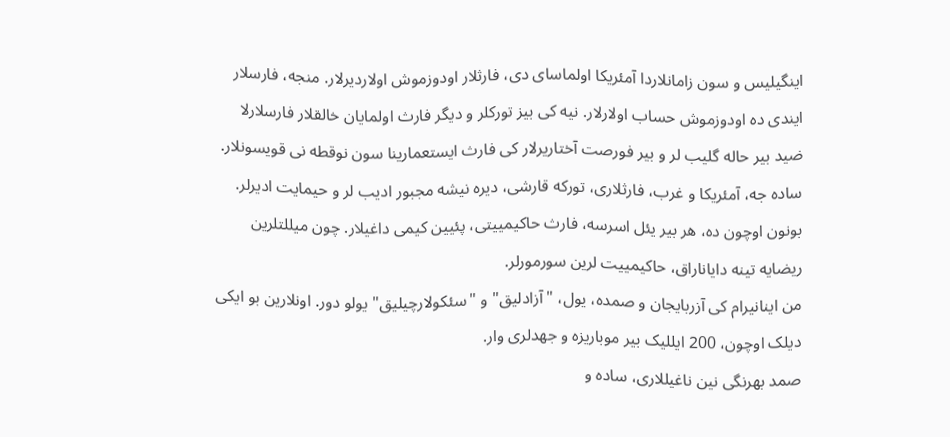اینگیلیس و سون زامانلاردا آمئریکا اولماسای دی، فارثلار اودوزموش اولاردیرلار. منجه، فارسلار ایندی ده اودوزموش حساب اولارلار. نیه کی بیز تورکلر و دیگر فارث اولمایان خالقلار فارسلارلا ضید بیر حاله گلیب لر و بیر فورصت آختاریرلار کی فارث ایستعمارینا سون نوقطه نی قویسونلار.
ساده جه، آمئریکا و غرب، فارثلاری، تورکه قارشی، دیره نیشه مجبور ادیب لر و حیمایت ادیرلر. بونون اوچون ده، هر بیر یئل اسرسه، فارث حاکیمییتی، پئیین کیمی داغیلار. چون میللتلرین ریضایه تینه دایاناراق، حاکیمییت لرین سورمورلر.
من اینانیرام کی آزربایجان و صمده، یول، "آزادلیق" و "سئکولارچیلیق" یولو دور. اونلارین بو ایکی دیلک اوچون، 200 ایللیک بیر موباریزه و جهدلری وار.
صمد بهرنگی نین ناغیللاری، ساده و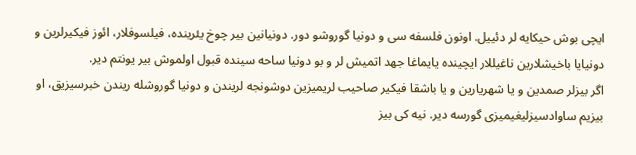ایچی بوش حیکایه لر دئییل. اونون فلسفه سی و دونیا گوروشو دور. دونیانین بیر چوخ یئرینده، فیلسوفلار، ائوز فیکیرلرین و دونیایا باخیشلارین ناغیللار ایچینده یایماغا جهد اتمیش لر و بو دونیا ساحه سینده قبول اولموش بیر یونتم دیر.
اگر بیزلر صمدین و یا شهریارین و یا باشقا فیکیر صاحیب لریمیزین دوشونجه لریندن و دونیا گوروشله ریندن خبرسیزیق، او بیزیم ساوادسیزلیغیمیزی گورسه دیر. نیه کی بیز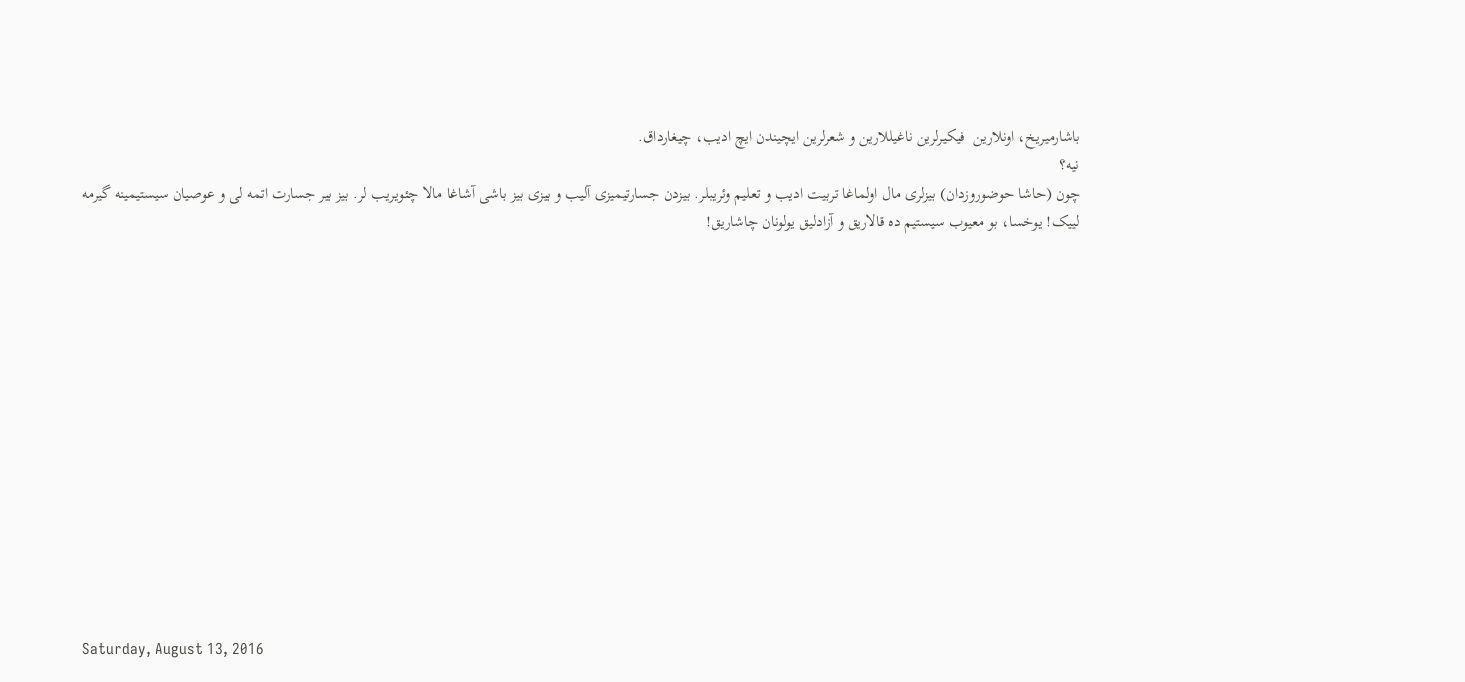باشارمیریخ، اونلارین  فیکیرلرین ناغیللارین و شعرلرین ایچیندن ایچ ادیب، چیغارداق.
نیه؟
چون (حاشا حوضوروزدان) بیزلری مال اولماغا تربیت ادیب و تعلیم وئریبلر. بیزدن جسارتیمیزی آلیب و بیزی بیز باشی آشاغا مالا چئویریب لر. بیز بیر جسارت اتمه لی و عوصیان سیستیمینه گیرمه لییک! یوخسا، بو معیوب سیستیم ده قالاریق و آزادلیق یولونان چاشاریق!














Saturday, August 13, 2016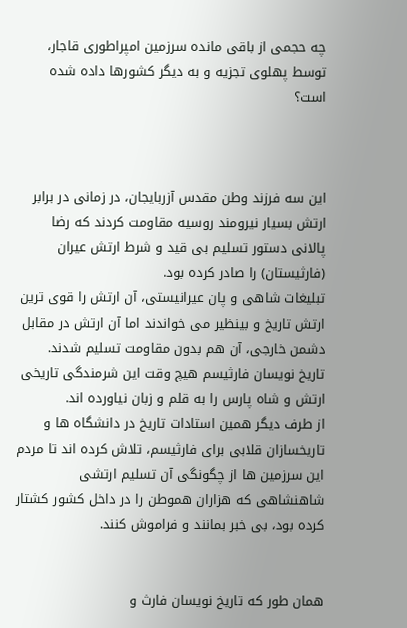چه حجمی از باقی مانده سرزمین امپراطوری قاجار، توسط پهلوی تجزیه و به دیگر کشورها داده شده است؟



این سه فرزند وطن مقدس آزربایجان، در زمانی در برابر ارتش بسیار نیرومند روسیه مقاومت کردند که رضا پالانی دستور تسلیم بی قید و شرط ارتش عیران (فارثیستان) را صادر کرده بود.
تبلیغات شاهی و پان عیرانیستی، آن ارتش را قوی ترین ارتش تاریخ و بینظیر می خواندند اما آن ارتش در مقابل دشمن خارجی، آن هم بدون مقاومت تسلیم شدند.
تاریخ نویسان فارثیسم هیچ وقت این شرمندگی تاریخی ارتش و شاه پارس را به قلم و زبان نیاورده اند.
از طرف دیگر همین استادات تاریخ در دانشگاه ها و تاریخسازان قلابی برای فارثیسم، تلاش کرده اند تا مردم این سرزمین ها از چگونگی آن تسلیم ارتشی شاهنشاهی که هزاران هموطن را در داخل کشور کشتار کرده بود، بی خبر بمانند و فراموش کنند.


همان طور که تاریخ نویسان فارث و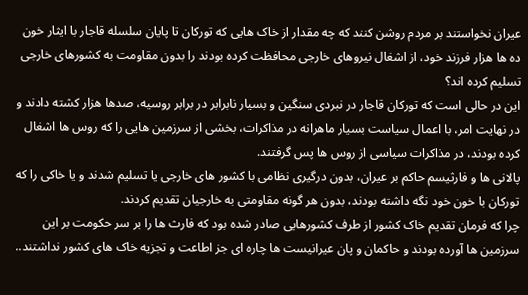عیران نخواستند بر مردم روشن کنند که چه مقدار از خاک هایی که تورکان تا پایان سلسله قاجار با ایثار خون ده ها هزار فرزند خود، از اشغال نیروهای خارجی محافظت کرده بودند را بدون مقاومت به کشورهای خارجی تسلیم کرده اند؟
این در حالی است که تورکان قاجار در نبردی سنگین و بسیار نابرابر در برابر روسیه، صدها هزار کشته دادند و در نهایت امر، با اعمال سیاست بسیار ماهرانه در مذاکرات، بخشی از سرزمین هایی را که روس ها اشغال کرده بودند، در مذاکرات سیاسی از روس ها پس گرفتند.
پالانی ها و فارثیسم حاکم بر عیران، بدون درگیری نظامی با کشور های خارجی یا تسلیم شدند و یا خاکی را که تورکان با خون خود نگه داشته بودند، بدون هر گونه مقاومتی به خارجیان تقدیم کردند.
چرا که فرمان تقدیم خاک کشور از طرف کشورهایی صادر شده بود که فارث ها را بر سر حکومت بر این سرزمین ها آورده بودند و حاکمان و پان عیرانیست ها چاره ای جز اطاعت و تجزیه خاک های کشور نداشتند..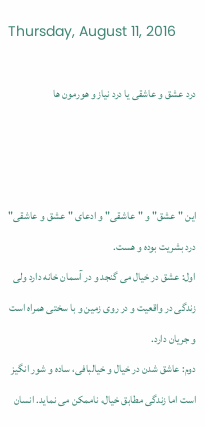Thursday, August 11, 2016

درد عشق و عاشقی یا درد نیاز و هورمون ها



این "عشق" و "عاشقی" و ادعای "عشق و عاشقی" درد بشریت بوده و هست.
اول: عشق در خیال می گنجد و در آسمان خانه دارد ولی زندگی در واقعیت و در روی زمین و با سختی همراه است و جریان دارد.
دوم: عاشق شدن در خیال و خیالبافی، ساده و شور انگیز است اما زندگی مطابق خیال، ناممکن می نماید. انسان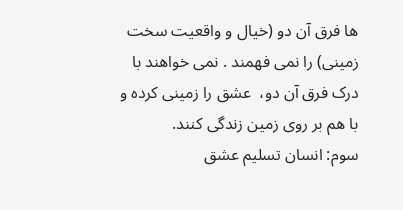ها فرق آن دو (خیال و واقعیت سخت زمینی) را نمی فهمند . نمی خواهند با درک فرق آن دو،  عشق را زمینی کرده و با هم بر روی زمین زندگی کنند.
سوم: انسان تسلیم عشق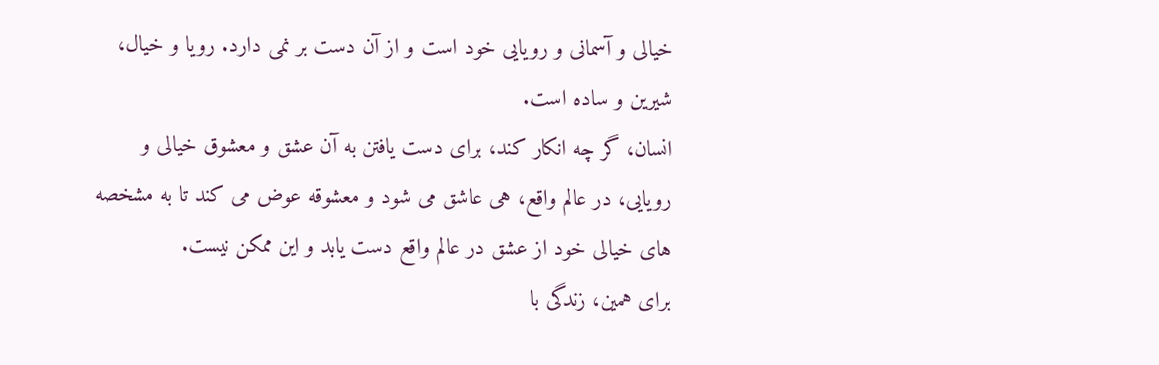خیالی و آسمانی و رویایی خود است و از آن دست بر نمی دارد. رویا و خیال، شیرین و ساده است.
انسان، گر چه انکار کند، برای دست یافتن به آن عشق و معشوق خیالی و رویایی، در عالم واقع، هی عاشق می شود و معشوقه عوض می کند تا به مشخصه های خیالی خود از عشق در عالم واقع دست یابد و این ممکن نیست.
برای همین، زندگی با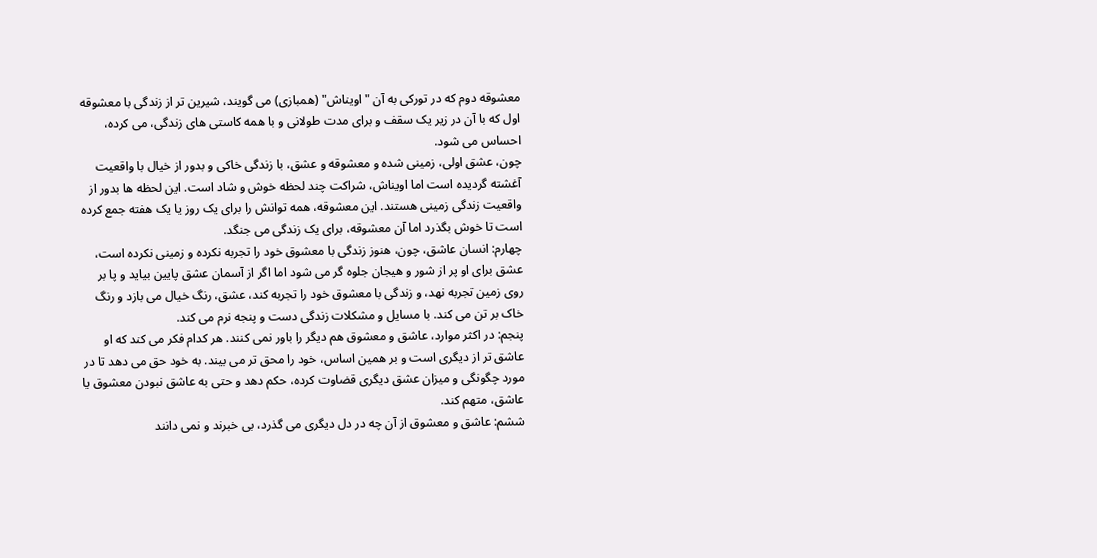معشوقه دوم که در تورکی به آن "اویناش" (همبازی) می گویند، شیرین تر از زندگی با معشوقه اول که با آن در زیر یک سقف و برای مدت طولانی و با همه کاستی های زندگی، می کرده، احساس می شود.
چون، عشق اولی، زمینی شده و معشوقه و عشق، با زندگی خاکی و بدور از خیال با واقعیت آغشته گردیده است اما اویناش، شراکت چند لحظه خوش و شاد است. این لحظه ها بدور از واقعیت زندگی زمینی هستند. این معشوقه، همه توانش را برای یک روز یا یک هفته جمع کرده است تا خوش بگذرد اما آن معشوقه، برای یک زندگی می جنگد.
چهارم: انسان عاشق، چون، هنوز زندگی با معشوق خود را تجربه نکرده و زمینی نکرده است، عشق برای او پر از شور و هیجان جلوه گر می شود اما اگر از آسمان عشق پایین بیاید و پا بر روی زمین تجربه نهد، و زندگی با معشوق خود را تجربه کند، عشق، رنگ خیال می بازد و رنگ خاک بر تن می کند. با مسایل و مشکلات زندگی دست و پنجه نرم می کند.
پنجم: در اکثر موارد، عاشق و معشوق هم دیگر را باور نمی کنند. هر کدام فکر می کند که او عاشق تر از دیگری است و بر همین اساس، خود را محق تر می بیند. به خود حق می دهد تا در مورد چگونگی و میزان عشق دیگری قضاوت کرده، حکم دهد و حتی به عاشق نبودن معشوق یا عاشق، متهم کند.
ششم: عاشق و معشوق از آن چه در دل دیگری می گذرد، بی خبرند و نمی دانند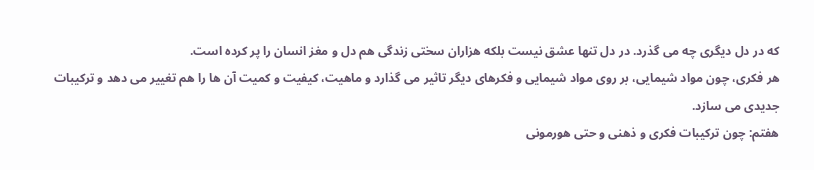که در دل دیگری چه می گذرد. در دل تنها عشق نیست بلکه هزاران سختی زندگی هم دل و مغز انسان را پر کرده است.
هر فکری، چون مواد شیمایی، بر روی مواد شیمایی و فکرهای دیگر تاثیر می گذارد و ماهیت، کیفیت و کمیت آن ها را هم تغییر می دهد و ترکیبات جدیدی می سازد.
هفتم: چون ترکیبات فکری و ذهنی و حتی هورمونی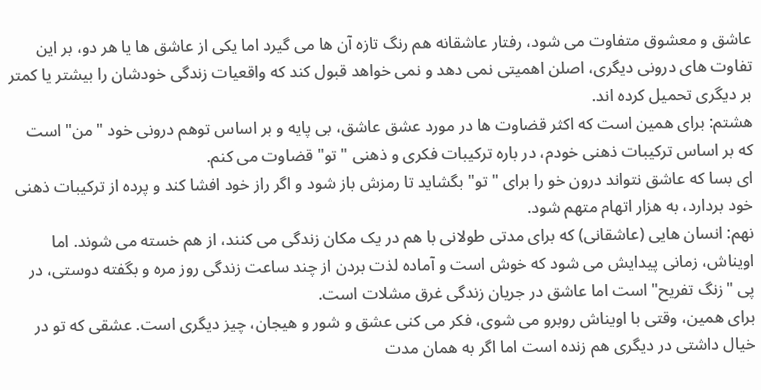عاشق و معشوق متفاوت می شود، رفتار عاشقانه هم رنگ تازه آن ها می گیرد اما یکی از عاشق ها یا هر دو، بر این تفاوت های درونی دیگری، اصلن اهمیتی نمی دهد و نمی خواهد قبول کند که واقعیات زندگی خودشان را بیشتر یا کمتر بر دیگری تحمیل کرده اند.
هشتم: برای همین است که اکثر قضاوت ها در مورد عشق عاشق، بی پایه و بر اساس توهم درونی خود "من" است که بر اساس ترکیبات ذهنی خودم، در باره ترکیبات فکری و ذهنی "تو" قضاوت می کنم.
ای بسا که عاشق نتواند درون خو را برای "تو" بگشاید تا رمزش باز شود و اگر راز خود افشا کند و پرده از ترکیبات ذهنی خود بردارد، به هزار اتهام متهم شود.
نهم: انسان هایی (عاشقانی) که برای مدتی طولانی با هم در یک مکان زندگی می کنند، از هم خسته می شوند. اما اویناش، زمانی پیدایش می شود که خوش است و آماده لذت بردن از چند ساعت زندگی روز مره و بگفته دوستی، در پی "زنگ تفریح" است اما عاشق در جریان زندگی غرق مشلات است.
برای همین، وقتی با اویناش روبرو می شوی، فکر می کنی عشق و شور و هیجان، چیز دیگری است. عشقی که تو در خیال داشتی در دیگری هم زنده است اما اگر به همان مدت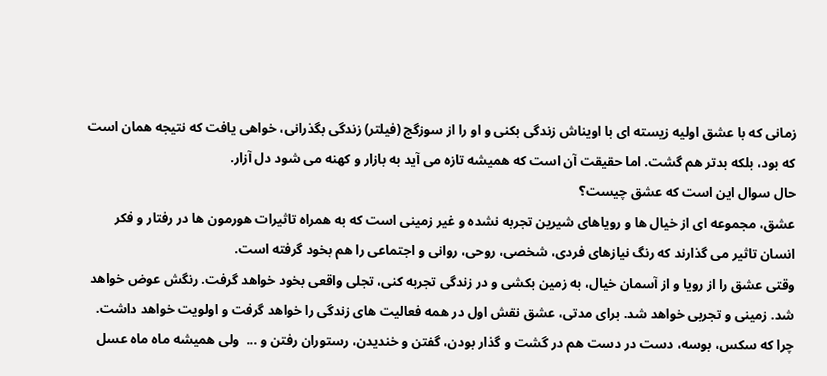زمانی که با عشق اولیه زیسته ای با اویناش زندگی بکنی و او را از سوزگج (فیلتر) زندگی بگذرانی، خواهی یافت که نتیجه همان است که بود، بلکه بدتر هم گشت. اما حقیقت آن است که همیشه تازه می آید به بازار و کهنه می شود دل آزار.
حال سوال این است که عشق چیست؟
عشق، مجموعه ای از خیال ها و رویاهای شیرین تجربه نشده و غیر زمینی است که به همراه تاثیرات هورمون ها در رفتار و فکر انسان تاثیر می گذارند که رنگ نیازهای فردی، شخصی، روحی، روانی و اجتماعی را هم بخود گرفته است.
وقتی عشق را از رویا و از آسمان خیال، به زمین بکشی و در زندگی تجربه کنی، تجلی واقعی بخود خواهد گرفت. رنگش عوض خواهد شد. زمینی و تجربی خواهد شد. برای مدتی، عشق نقش اول در همه فعالیت های زندگی را خواهد گرفت و اولویت خواهد داشت. چرا که سکس، بوسه، دست در دست هم در گشت و گذار بودن، گفتن و خندیدن، رستوران رفتن و ...  ولی همیشه ماه ماه عسل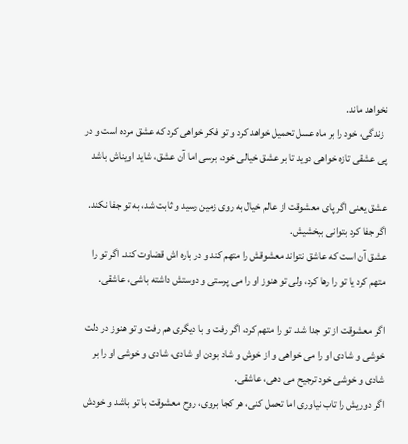نخواهد ماند.
  زندگی، خود را بر ماه عسل تحمیل خواهد کرد و تو فکر خواهی کرد که عشق مرده است و در پی عشقی تازه خواهی دوید تا بر عشق خیالی خود، برسی اما آن عشق، شاید اویناش باشد

عشق یعنی اگر پای معشوقت از عالم خیال به روی زمین رسید و ثابت شد، به تو جفا نکند. اگر جفا کرد بتوانی ببخشیش.
عشق آن است که عاشق نتواند معشوقش را متهم کند و در باره اش قضاوت کند. اگر تو را متهم کرد یا تو را رها کرد، ولی تو هنوز او را می پرستی و دوستش داشته باشی، عاشقی.

اگر معشوقت از تو جدا شد. تو را متهم کرد، اگر رفت و با دیگری هم رفت و تو هنوز در دلت خوشی و شادی او را می خواهی و از خوش و شاد بودن او شادی، شادی و خوشی او را بر شادی و خوشی خود ترجیح می دهی، عاشقی.
اگر دوریش را تاب نیاوری اما تحمل کنی، هر کجا بروی، روح معشوقت با تو باشد و خودش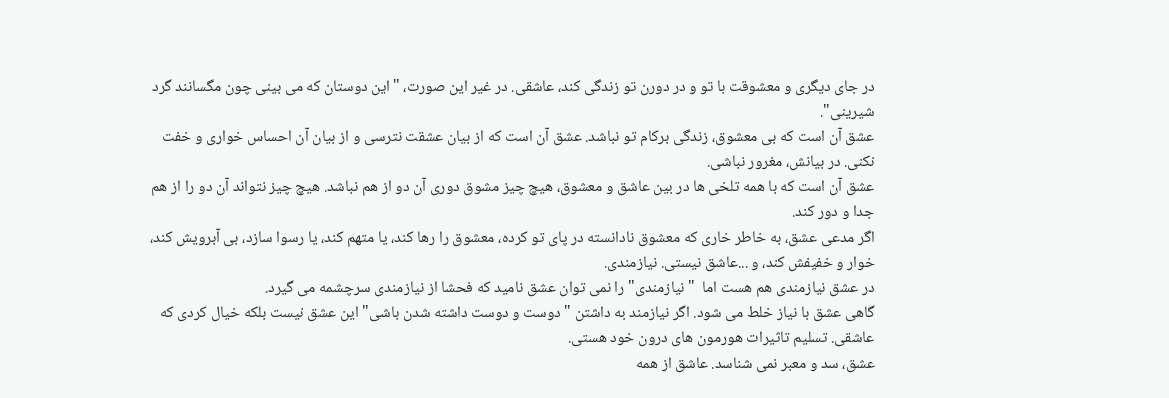در جای دیگری و معشوقت با تو و در دورن تو زندگی کند، عاشقی. در غیر این صورت، "این دوستان که می بینی چون مگسانند گرد شیرینی".
عشق آن است که بی معشوق، زندگی برکام تو نباشد. عشق آن است که از بیان عشقت نترسی و از بیان آن احساس خواری و خفت نکنی. در بیانش، مغرور نباشی.
عشق آن است که با همه تلخی ها در بین عاشق و معشوق، هیچ چیز مشوق دوری آن دو از هم نباشد. هیچ چیز نتواند آن دو را از هم جدا و دور کند.
اگر مدعی عشق، به خاطر خاری که معشوق نادانسته در پای تو کرده، معشوق را رها کند، یا متهم کند، یا رسوا سازد، بی آبرویش کند، خوار و خفیفش کند، و ...عاشق نیستی. نیازمندی.
در عشق نیازمندی هم هست اما  "نیازمندی" را نمی توان عشق نامید که فحشا از نیازمندی سرچشمه می گیرد.
گاهی عشق با نیاز خلط می شود. اگر نیازمند به داشتن "دوست و دوست داشته شدن باشی" این عشق نیست بلکه خیال کردی که عاشقی. تسلیم تاثیرات هورمون های درون خود هستی.
عشق، سد و معبر نمی شناسد. عاشق از همه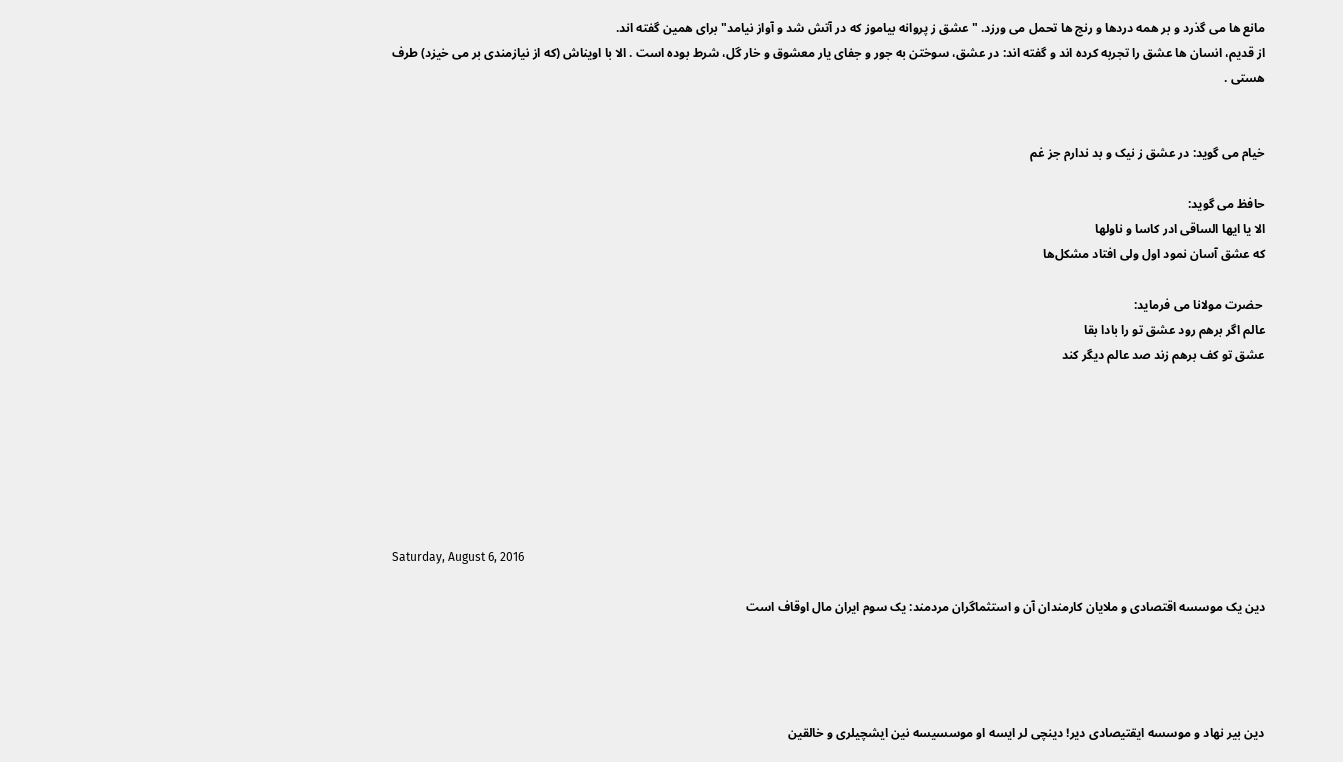مانع ها می گذرد و بر همه دردها و رنج ها تحمل می ورزد. "عشق ز پروانه بیاموز که در آتش شد و آواز نیامد" برای همین گفته اند.
از قدیم، انسان ها عشق را تجربه کرده اند و گفته اند: در عشق، سوختن به جور و جفای یار معشوق و خار گل، شرط بوده است . الا با اویناش (که از نیازمندی بر می خیزد) طرف هستی .


خیام می گوید: در عشق ز نیک و بد ندارم جز غم

حافظ می گوید:
الا یا ایها الساقی ادر کاسا و ناولها
که عشق آسان نمود اول ولی افتاد مشکل‌ها

 حضرت مولانا می فرماید:
عالم اگر برهم رود عشق تو را بادا بقا
عشق تو کف برهم زند صد عالم دیگر کند







Saturday, August 6, 2016

دین یک موسسه اقتصادی و ملایان کارمندان آن و استثماگران مردمند: یک سوم ایران مال اوقاف است




دین بیر نهاد و موسسه ایقتیصادی دیر! دینچی لر ایسه او موسسیسه نین ایشچیلری و خالقین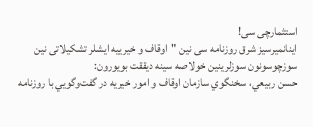استثمارچی سی!
اینانمیرسیز شرق روزنامه سی نین "اوقاف و خیرییه ایشلر تشکیلاتی نین سوزچوسونون سوزلرینین خولاصه سینه دیققت بویورون:
حسن ربيعي، سخنگوي سازمان اوقاف و امور خيريه در گفت‌وگويي با روزنامه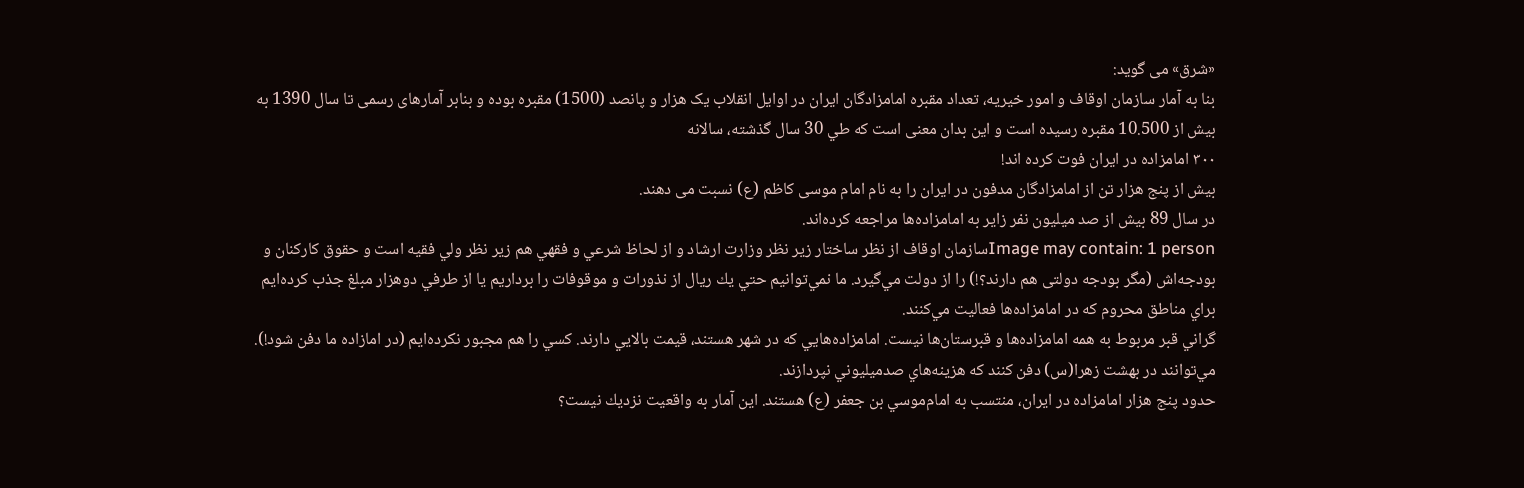«شرق» می گوید:
بنا به آمار سازمان اوقاف و امور خيريه، تعداد مقبره امامزادگان ايران در اوايل انقلاب يک هزار و پانصد (1500) مقبره بوده و بنابر آمارهای رسمی تا سال 1390 به بیش از 10.500 مقبره رسیده است و اين بدان معنی است که طي 30 سال گذشته، سالانه
۳۰۰ امامزاده در ايران فوت کرده اند!
بیش از پنج هزار تن از امامزادگان مدفون در ايران را به نام امام موسی کاظم (ع) نسبت می دهند.
در سال 89 بيش از صد ميليون نفر زاير به امامزاده‌ها مراجعه كرده‌اند.
Image may contain: 1 personسازمان اوقاف از نظر ساختار زير نظر وزارت ارشاد و از لحاظ شرعي و فقهي هم زير نظر ولي فقيه است و حقوق كاركنان و بودجه‌اش (مگر بودجه دولتی هم دارند؟!) را از دولت مي‌گيرد. ما نمي‌توانيم حتي يك ريال از نذورات و موقوفات را برداريم يا از طرفي دوهزار مبلغ جذب كرده‌ايم براي مناطق محروم كه در امامزاده‌ها فعاليت مي‌كنند.
گراني قبر مربوط به همه امامزاده‌ها و قبرستان‌ها نيست. امامزاده‌هايي كه در شهر هستند، قيمت بالايي دارند. كسي را هم مجبور نكرده‌ايم (در امازاده ما دفن شود!). مي‌توانند در بهشت زهرا(س) دفن كنند كه هزينه‌هاي صدميليوني نپردازند.
حدود پنج هزار امامزاده در ایران، منتسب به امام‌موسي بن جعفر ‌(ع) هستند. اين آمار به واقعيت نزديك نيست؟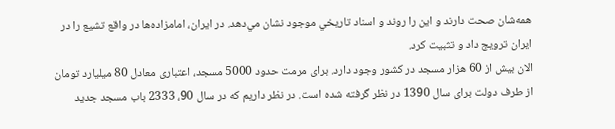همه‌شان صحت دارند و اين را روند و اسناد تاريخي موجود نشان مي‌دهد. در ایران، امامزاده‌ها در واقع تشيع را در ايران ترويج داد و تثبيت كرد.
الان بيش از 60 هزار مسجد در كشور وجود دارد. برای مرمت حدود 5000 مسجد، اعتباری معادل‌ 80 ميليارد تومان از طرف دولت برای سال 1390 در نظر گرفته شده است. در نظر داريم كه در سال 90، 2333 باب مسجد جدید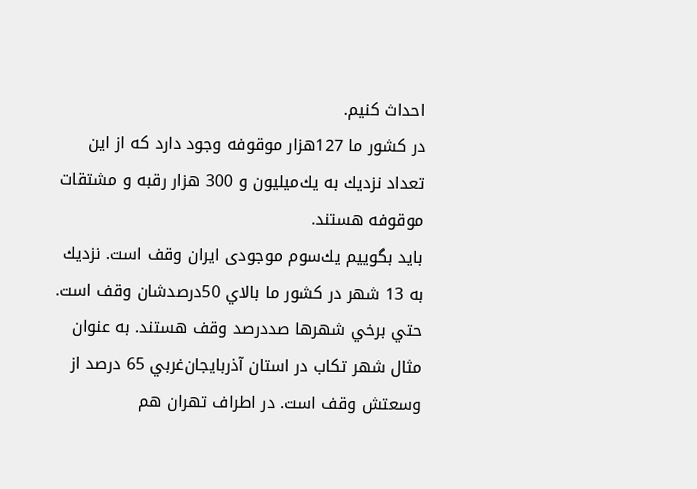احداث كنيم.
در كشور ما 127هزار موقوفه وجود دارد كه از اين تعداد نزديك به يك‌ميليون و 300 هزار رقبه و مشتقات موقوفه هستند.
بايد بگوييم يك‌سوم موجودی ایران وقف است. نزديك به 13 شهر در كشور ما بالاي 50درصدشان وقف است. حتي برخي شهرها صددرصد وقف هستند. به عنوان مثال شهر تكاب در استان آذربايجان‌غربي 65 درصد از وسعتش وقف است. در اطراف تهران هم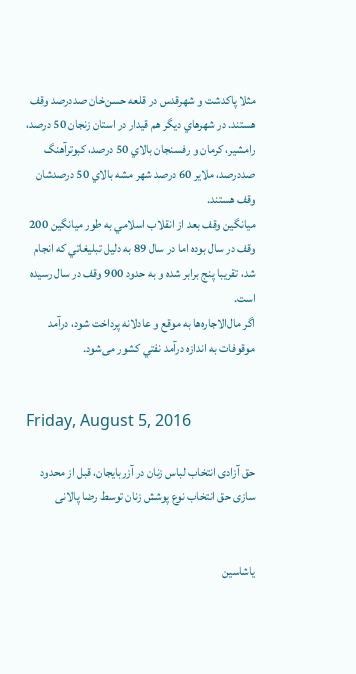مثلا پاكدشت و شهرقدس در قلعه حسن‌خان صد‌درصد وقف هستند. در شهرهاي ديگر هم قيدار در استان زنجان 50 درصد، رامشير، كرمان و رفسنجان بالاي 50 درصد، كبوترآهنگ صددرصد، ملاير 60 درصد شهر مشه بالاي 50 درصدشان وقف هستند.
ميانگين وقف بعد از انقلاب اسلامي به طور ميانگين 200 وقف در سال بوده اما در سال 89 به دليل تبليغاتي كه انجام شد، تقريبا پنج برابر شده و به حدود 900 وقف در سال رسيده است.
اگر مال‌الاجاره‌ها به موقع و عادلانه پرداخت شود، درآمد موقوفات به اندازه درآمد نفتي كشور می‌شود.


Friday, August 5, 2016

حق آزادی انتخاب لباس زنان در آزربایجان، قبل از محدود سازی حق انتخاب نوع پوشش زنان توسط رضا پالانی


یاشاسین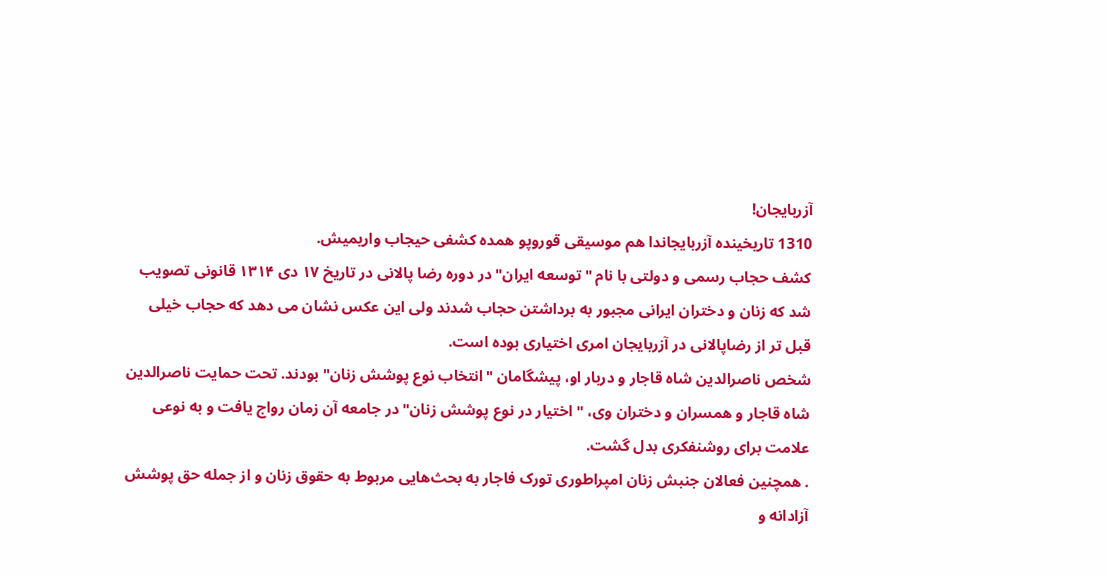آزربایجان!
1310 تاریخینده آزربایجاندا هم موسیقی قوروپو همده کشفی حیجاب واریمیش.
کشف حجاب رسمی و دولتی با نام "توسعه ایران" در دوره رضا پالانی در تاریخ ۱۷ دی ۱۳۱۴ قانونی تصویب شد که زنان و دختران ایرانی مجبور به برداشتن حجاب شدند ولی این عکس نشان می دهد که حجاب خیلی قبل تر از رضاپالانی در آزربایجان امری اختیاری بوده است.
شخص ناصرالدین شاه قاجار و دربار او، پیشگامان "انتخاب نوع پوشش زنان" بودند. تحت حمایت ناصرالدین شاه قاجار و همسران و دختران وی، "اختیار در نوع پوشش زنان" در جامعه آن زمان رواج یافت و به نوعی علامت برای روشنفکری بدل گشت.
. همچنین فعالان جنبش زنان امپراطوری تورک فاجار به بحث‌هایی مربوط به حقوق زنان و از جمله حق پوشش آزادانه و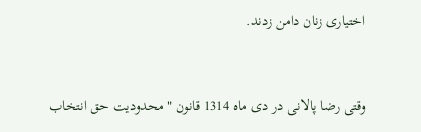اختیاری زنان دامن زدند.


وقتی رضا پالانی در دی ماه 1314 قانون "محدودیت حق انتخاب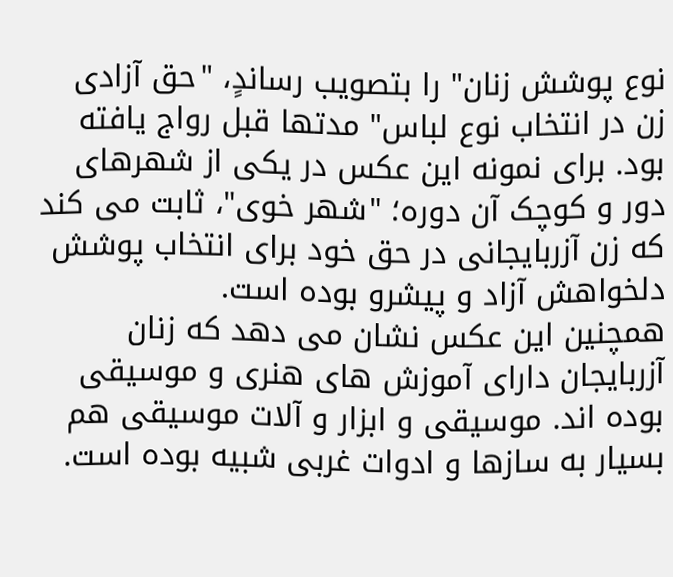نوع پوشش زنان" را بتصویب رساندٍ، "حق آزادی زن در انتخاب نوع لباس" مدتها قبل رواج یافته بود. برای نمونه این عکس در یکی از شهرهای دور و کوچک آن دوره؛ "شهر خوی"، ثابت می کند که زن آزربایجانی در حق خود برای انتخاب پوشش دلخواهش آزاد و پیشرو بوده است.
همچنین این عکس نشان می دهد که زنان آزربایجان دارای آموزش های هنری و موسیقی بوده اند. موسیقی و ابزار و آلات موسیقی هم بسیار به سازها و ادوات غربی شبیه بوده است.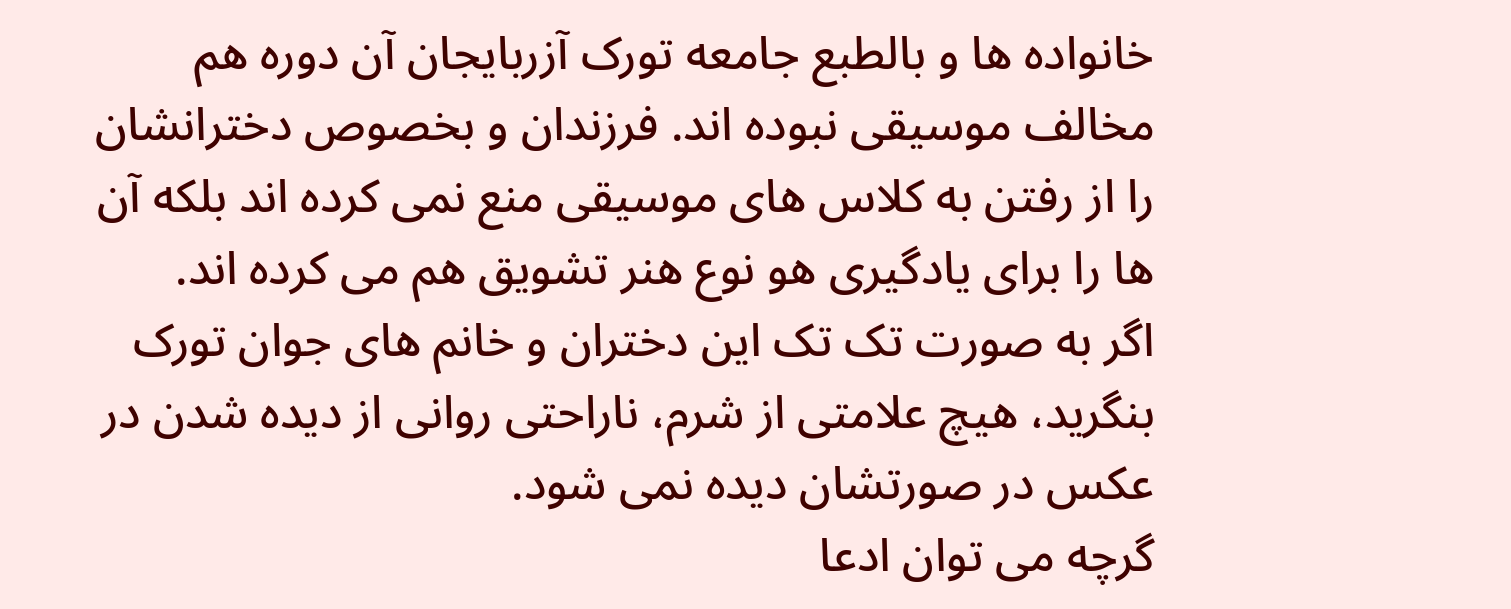خانواده ها و بالطبع جامعه تورک آزربایجان آن دوره هم مخالف موسیقی نبوده اند. فرزندان و بخصوص دخترانشان را از رفتن به کلاس های موسیقی منع نمی کرده اند بلکه آن ها را برای یادگیری هو نوع هنر تشویق هم می کرده اند.
اگر به صورت تک تک این دختران و خانم های جوان تورک بنگرید، هیچ علامتی از شرم، ناراحتی روانی از دیده شدن در عکس در صورتشان دیده نمی شود.
گرچه می توان ادعا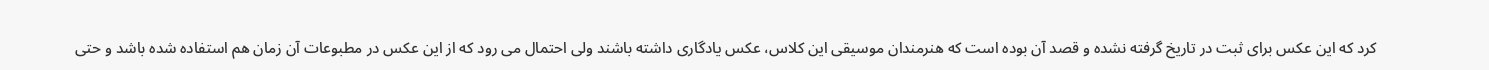کرد که این عکس برای ثبت در تاریخ گرفته نشده و قصد آن بوده است که هنرمندان موسیقی این کلاس، عکس یادگاری داشته باشند ولی احتمال می رود که از این عکس در مطبوعات آن زمان هم استفاده شده باشد و حتی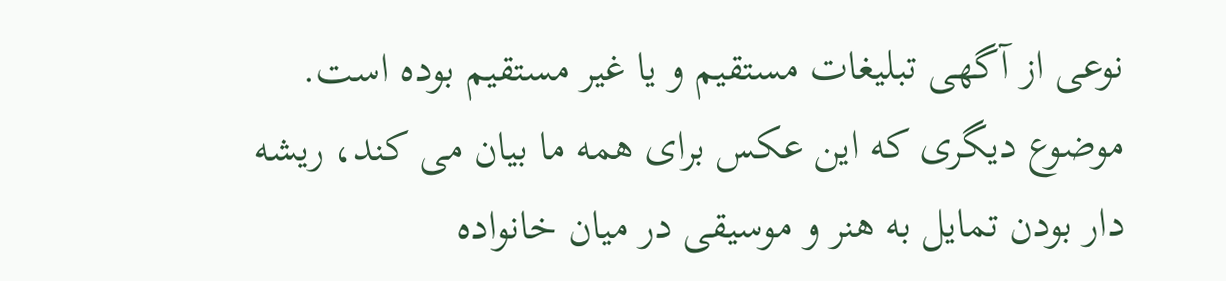نوعی از آگهی تبلیغات مستقیم و یا غیر مستقیم بوده است.
موضوع دیگری که این عکس برای همه ما بیان می کند، ریشه دار بودن تمایل به هنر و موسیقی در میان خانواده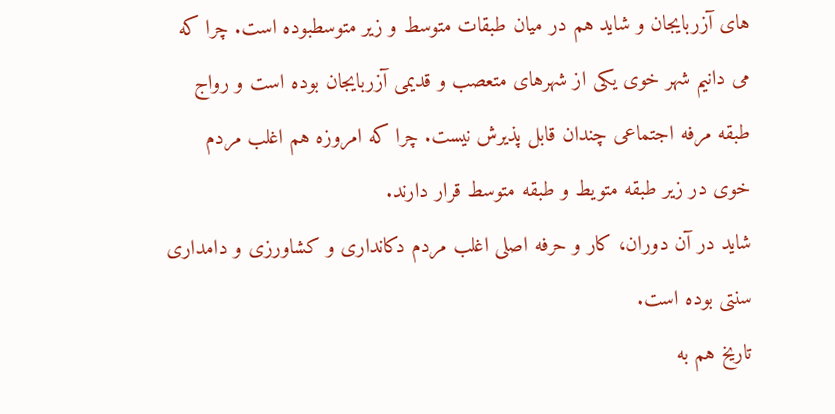های آزربایجان و شاید هم در میان طبقات متوسط و زیر متوسطبوده است. چرا که می دانیم شهر خوی یکی از شهرهای متعصب و قدیمی آزربایجان بوده است و رواج طبقه مرفه اجتماعی چندان قابل پذیرش نیست. چرا که امروزه هم اغلب مردم خوی در زیر طبقه متویط و طبقه متوسط قرار دارند.
شاید در آن دوران، کار و حرفه اصلی اغلب مردم دکانداری و کشاورزی و دامداری سنتی بوده است.
تاریخ هم به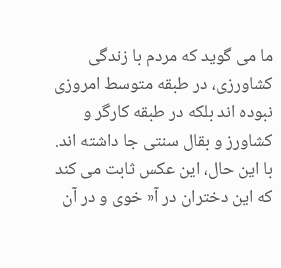ما می گوید که مردم با زندگی کشاورزی، در طبقه متوسط امروزی نبوده اند بلکه در طبقه کارگر و کشاورز و بقال سنتی جا داشته اند.
با این حال، این عکس ثابت می کند که این دختران در آ« خوی و در آن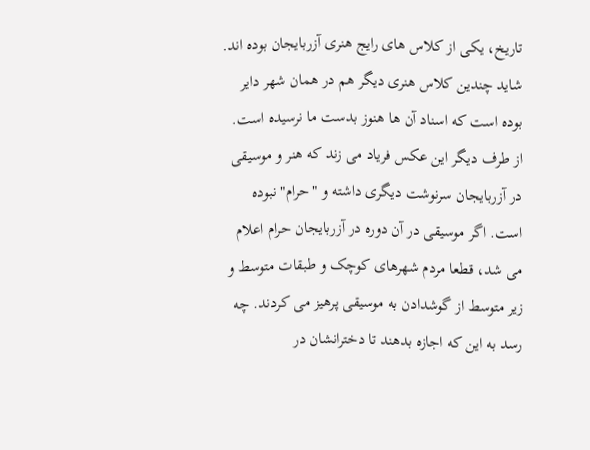تاریخ، یکی از کلاس های رایج هنری آزربایجان بوده اند. شاید چندین کلاس هنری دیگر هم در همان شهر دایر بوده است که اسناد آن ها هنوز بدست ما نرسیده است.
از طرف دیگر این عکس فریاد می زند که هنر و موسیقی در آزربایجان سرنوشت دیگری داشته و "حرام" نبوده است. اگر موسیقی در آن دوره در آزربایجان حرام اعلام می شد، قطعا مردم شهرهای کوچک و طبقات متوسط و زیر متوسط از گوشدادن به موسیقی پرهیز می کردند. چه رسد به این که اجازه بدهند تا دخترانشان در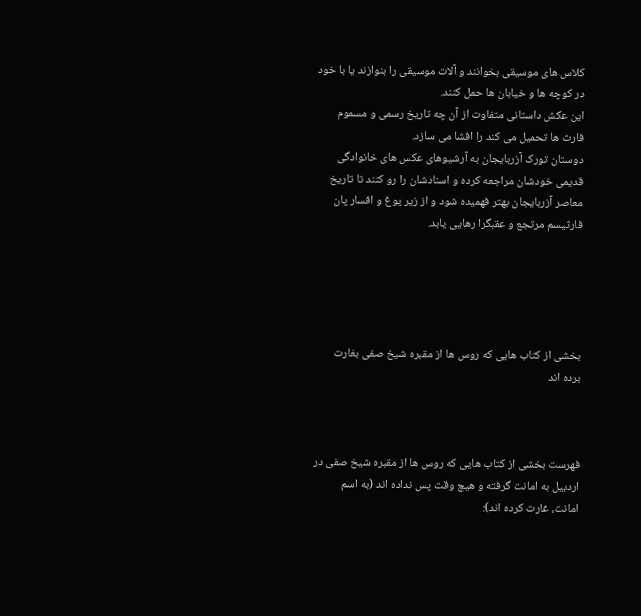کلاس های موسیقی بخوانند و آلات موسیقی را بنوازند یا با خود در کوچه ها و خیابان ها حمل کنند.
این عکش داستانی متفاوت از آن چه تاریخ رسمی و مسموم فارث ها تحمیل می کند را افشا می سازد.
دوستان تورک آزربایجان به آرشیوهای عکس های خانوادگی قدیمی خودشان مراجعه کرده و اسنادشان را رو کنند تا تاریخ معاصر آزربایجان بهتر فهمیده شود و از زیر یوغ و افسار پان فارثیسم مرتجع و عقبگرا رهایی یابد.





بخشی از کتاب هایی که روس ها از مقبره شیخ صفی بغارت برده اند



فهرست بخشی از کتاب هایی که روس ها از مقبره شیخ صفی در اردبیل به امانت گرفته و هیچ وقت پس نداده اند (به اسم امانت، غارت کرده اند):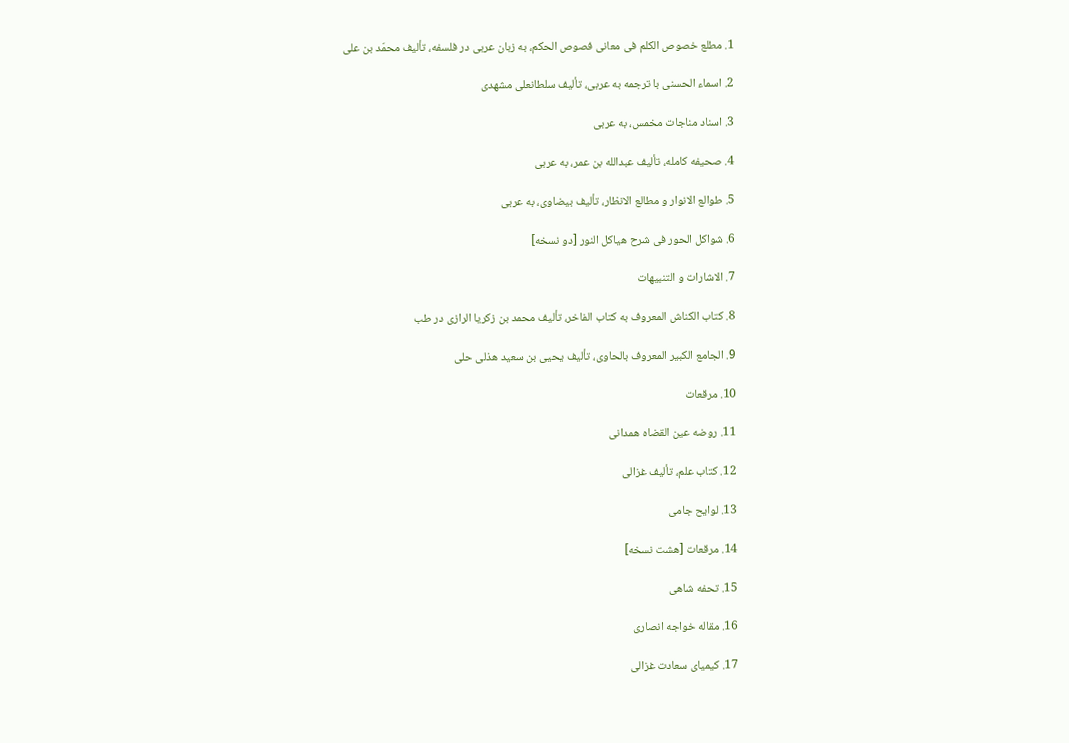1. مطلع خصوص الکلم فی معانی فصوص الحکم، به زبان عربی در فلسفه، تألیف محمّد بن علی

2. اسماء الحسنی با ترجمه به عربی، تألیف سلطانعلی مشهدی

3. اسناد مناجات مخمس، به عربی

4. صحیفه کامله، تألیف عبدالله بن عمر، به عربی

5. طوالع الانوار و مطالع الانظار، تألیف بیضاوی، به عربی

6. شواکل الحور فی شرح هیاکل النور [دو نسخه]

7. الاشارات و التنبیهات

8. کتاب الکناش المعروف به کتاب الفاخر، تألیف محمد بن زکریا الرازی در طب

9. الجامع الکبیر المعروف بالحاوی، تألیف یحیی بن سعید هذلی حلی

10. مرقعات

11. روضه عین القضاه همدانی

12. کتاب علم، تألیف غزالی

13. لوایح جامی

14. مرقعات [هشت نسخه]

15. تحفه شاهی

16. مقاله خواجه انصاری

17. کیمیای سعادت غزالی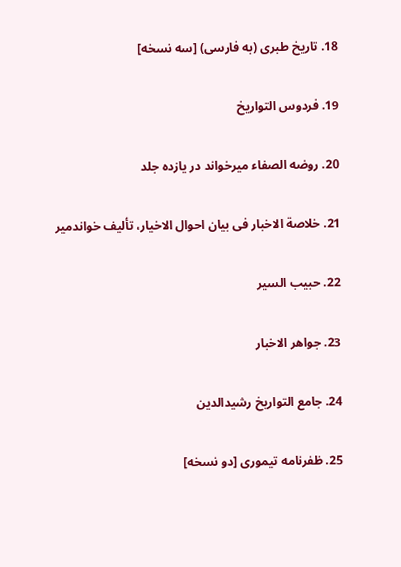18. تاریخ طبری (به فارسی) [سه نسخه]

19. فردوس التواریخ

20. روضه الصفاء میرخواند در یازده جلد

21. خلاصة الاخبار فی بیان احوال الاخیار، تألیف خواندمیر

22. حبیب السیر

23. جواهر الاخبار

24. جامع التواریخ رشیدالدین

25. ظفرنامه تیموری [دو نسخه]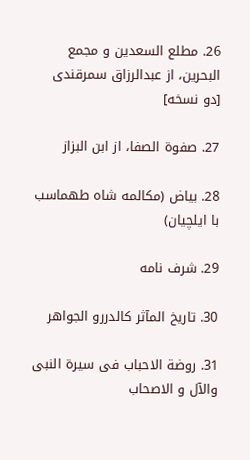26. مطلع السعدین و مجمع البحرین، از عبدالرزاق سمرقندی [دو نسخه]

27. صفوة الصفا، از ابن البزاز

28. بیاض (مکالمه شاه طهماسب با ایلچیان)

29. شرف نامه

30. تاریخ المآثر کالدررو الجواهر

31. روضة الاحباب فی سیرة النبی والآل و الاصحاب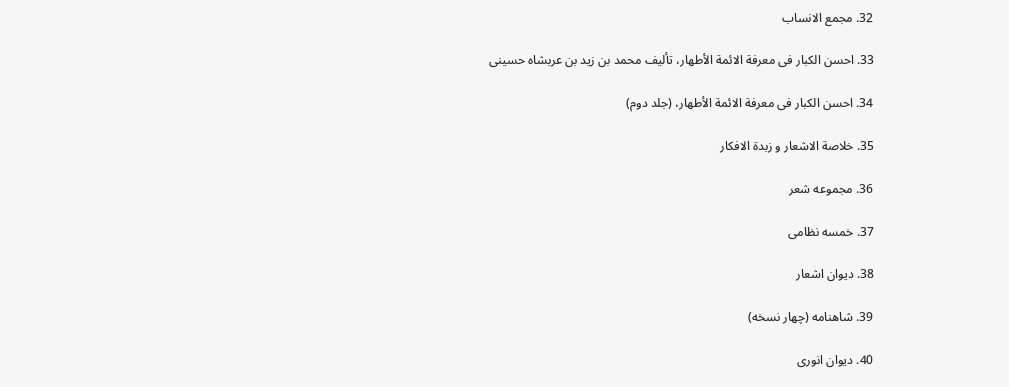32. مجمع الانساب

33. احسن الکبار فی معرفة الائمة الأطهار، تألیف محمد بن زید بن عربشاه حسینی

34. احسن الکبار فی معرفة الائمة الأطهار، (جلد دوم)

35. خلاصة الاشعار و زبدة الافکار

36. مجموعه شعر

37. خمسه نظامی

38. دیوان اشعار

39. شاهنامه (چهار نسخه)

40. دیوان انوری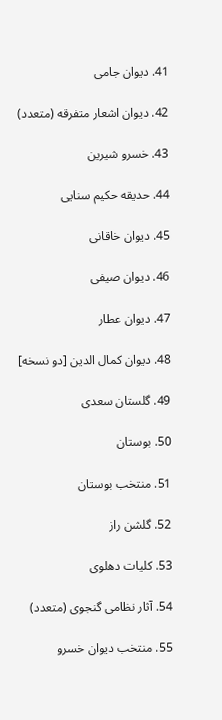41. دیوان جامی

42. دیوان اشعار متفرقه (متعدد)

43. خسرو شیرین

44. حدیقه حکیم سنایی

45. دیوان خاقانی

46. دیوان صیفی

47. دیوان عطار

48. دیوان کمال الدین [دو نسخه]

49. گلستان سعدی

50. بوستان

51. منتخب بوستان

52. گلشن راز

53. کلیات دهلوی

54. آثار نظامی گنجوی (متعدد)

55. منتخب دیوان خسرو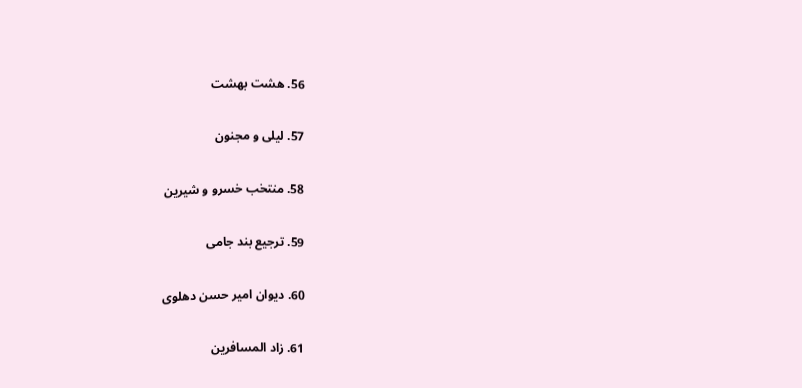56. هشت بهشت

57. لیلی و مجنون

58. منتخب خسرو و شیرین

59. ترجیع بند جامی

60. دیوان امیر حسن دهلوی

61. زاد المسافرین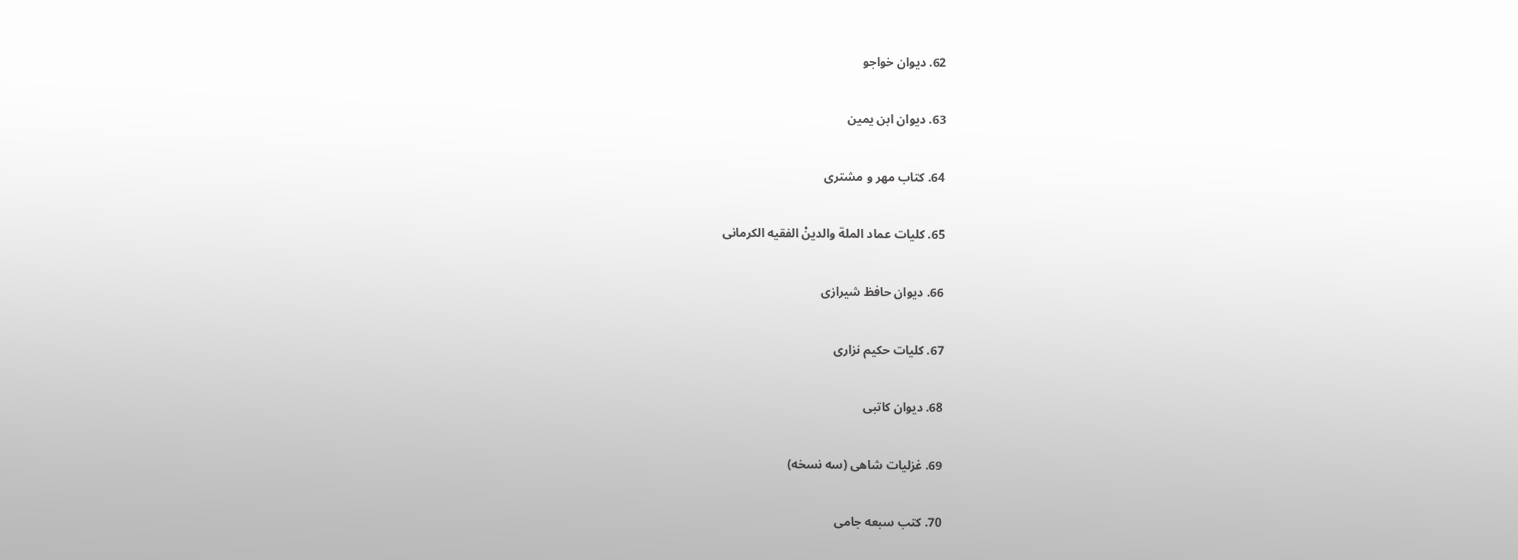62. دیوان خواجو

63. دیوان ابن یمین

64. کتاب مهر و مشتری

65. کلیات عماد الملة والدینْ الفقیه الکرمانی

66. دیوان حافظ شیرازی

67. کلیات حکیم نزاری

68. دیوان کاتبی

69. غزلیات شاهی (سه نسخه)

70. کتب سبعه جامی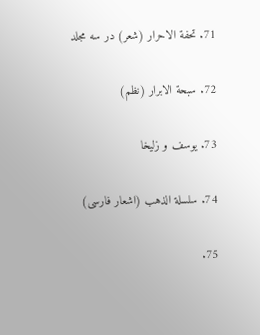71. تحفة الاحرار (شعر) در سه مجلد

72. سبحة الابرار (نظم)

73. یوسف و زلیخا

74. سلسلة الذهب (اشعار فارسی)

75.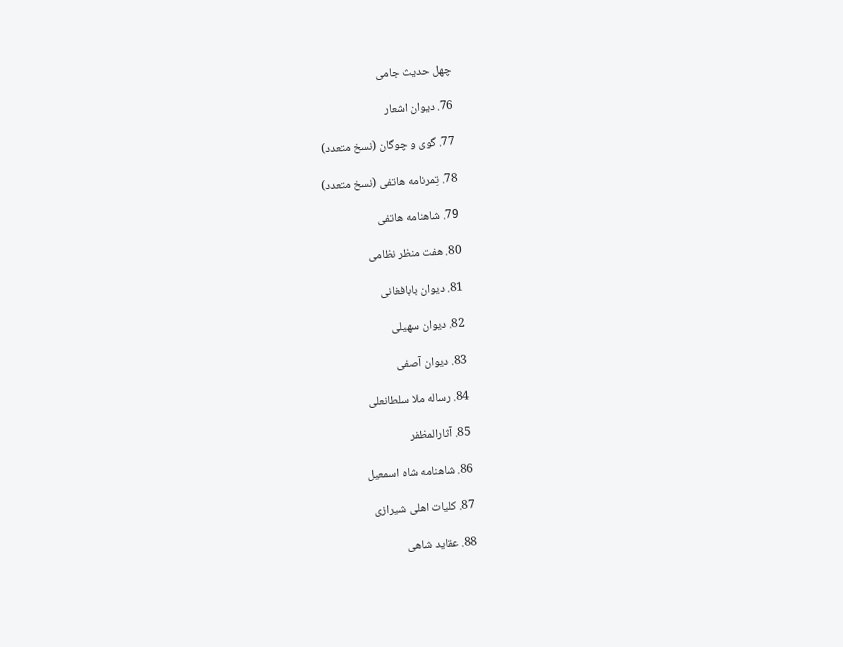چهل حدیث جامی

76. دیوان اشعار

77. گوی و چوگان (نسخ متعدد)

78. تِمرنامه هاتفی (نسخ متعدد)

79. شاهنامه هاتفی

80. هفت منظر نظامی

81. دیوان بابافغانی

82. دیوان سهیلی

83. دیوان آصفی

84. رساله ملا سلطانعلی

85. آثارالمظفر

86. شاهنامه شاه اسمعیل

87. کلیات اهلی شیرازی

88. عقاید شاهی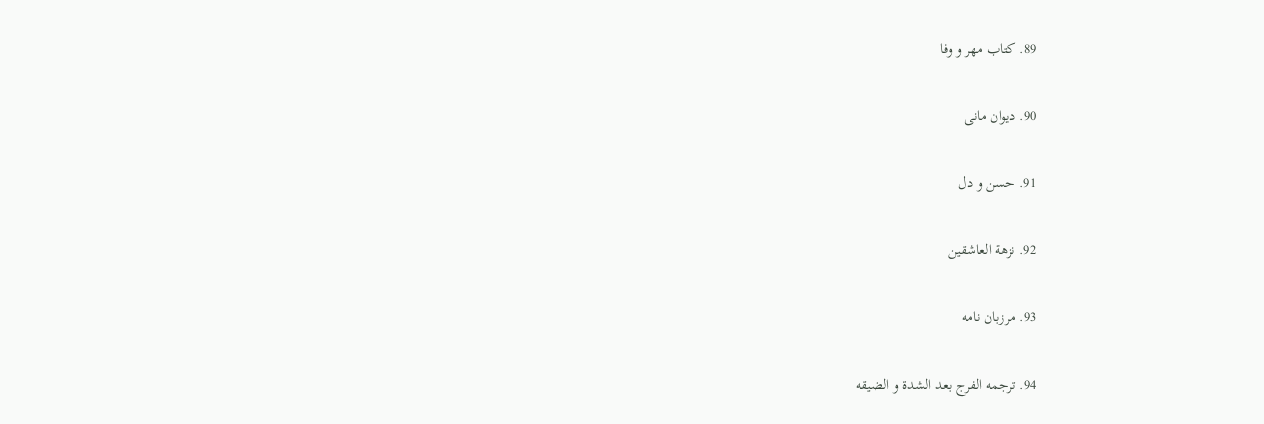89. کتاب مهر و وفا

90. دیوان مانی

91. حسن و دل

92. نزهة العاشقین

93. مرزبان نامه

94. ترجمه الفرج بعد الشدة و الضیقه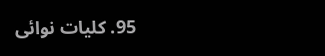95. کلیات نوائی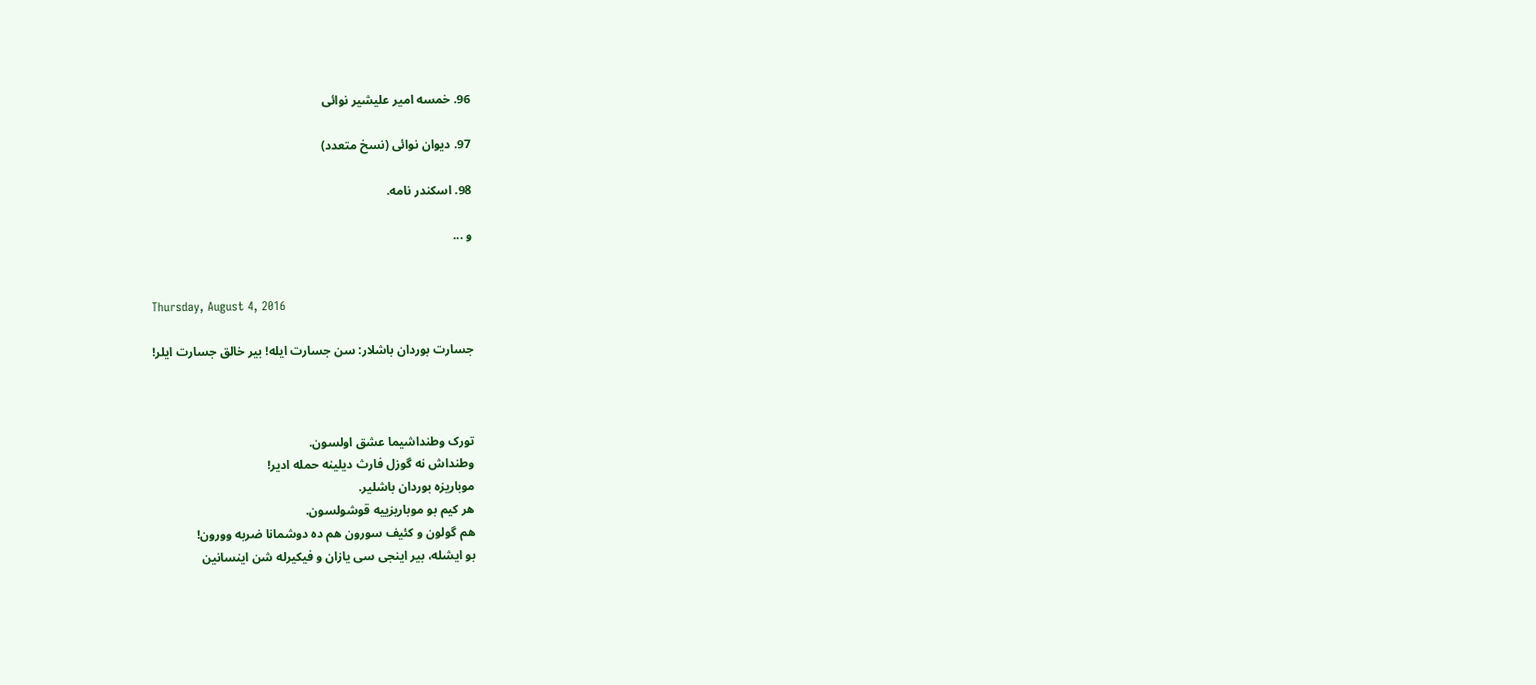96. خمسه امیر علیشیر نوائی

97. دیوان نوائی (نسخ متعدد)

98. اسکندر نامه.

و ...


Thursday, August 4, 2016

جسارت بوردان باشلار: سن جسارت ایله! بیر خالق جسارت ایلر!



تورک وطنداشیما عشق اولسون.
وطنداش نه گوزل فارث دیلینه حمله ادیر!
موباریزه بوردان باشلیر.
هر کیم بو موباریزییه قوشولسون.
هم گولون و کئیف سورون هم ده دوشمانا ضربه وورون!
بو ایشله، بیر اینجی سی یازان و فیکیرله شن اینسانین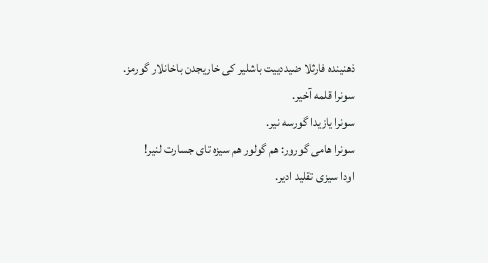ذهنینده فارثلا ضیددییت باشلیر کی خاریجدن باخانلار گورمز.
سونرا قلمه آخیر.
سونرا یازیدا گورسه نیر.
سونرا هامی گورور: هم گولور هم سیزه تای جسارت لنیر!
اودا سیزی تقلید ادیر.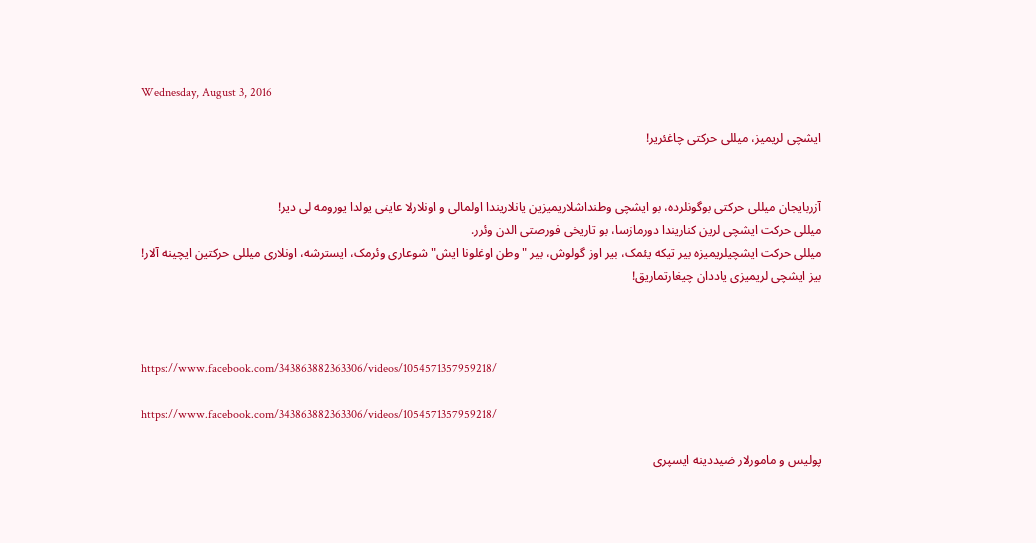Wednesday, August 3, 2016

ایشچی لریمیز، میللی حرکتی چاغئریر!


آزربایجان میللی حرکتی بوگونلرده، بو ایشچی وطنداشلاریمیزین یانلاریندا اولمالی و اونلارلا عاینی یولدا یورومه لی دیر!
میللی حرکت ایشچی لرین کناریندا دورمازسا، بو تاریخی فورصتی الدن وئرر.
میللی حرکت ایشچیلریمیزه بیر تیکه یئمک، بیر اوز گولوش، بیر "وطن اوغلونا ایش" شوعاری وئرمک، ایسترشه، اونلاری میللی حرکتین ایچینه آلار!
بیز ایشچی لریمیزی یاددان چیغارتماریق!



https://www.facebook.com/343863882363306/videos/1054571357959218/

https://www.facebook.com/343863882363306/videos/1054571357959218/

پولیس و مامورلار ضیددینه ایسپری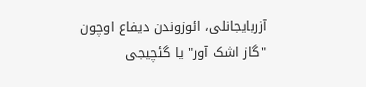آزربایجانلی، ائوزوندن دیفاع اوچون "گاز اشک آور" یا گئچیجی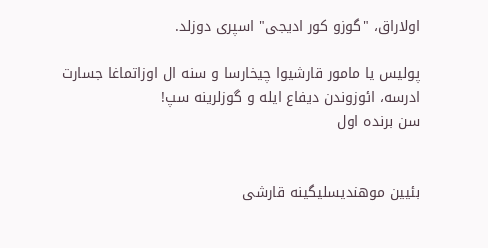اولاراق، "گوزو کور ادیجی" اسپری دوزلد.

پولیس یا مامور قارشیوا چیخارسا و سنه ال اوزاتماغا جسارت ادرسه، ائوزوندن دیفاع ایله و گوزلرینه سپ!
سن برنده اول


بئیین موهندیسلیگینه قارشی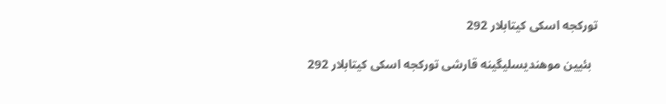تورکجه اسکی کیتابلار 292

  بئیین موهندیسلیگینه قارشی تورکجه اسکی کیتابلار 292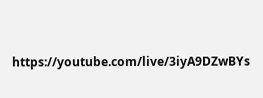https://youtube.com/live/3iyA9DZwBYs